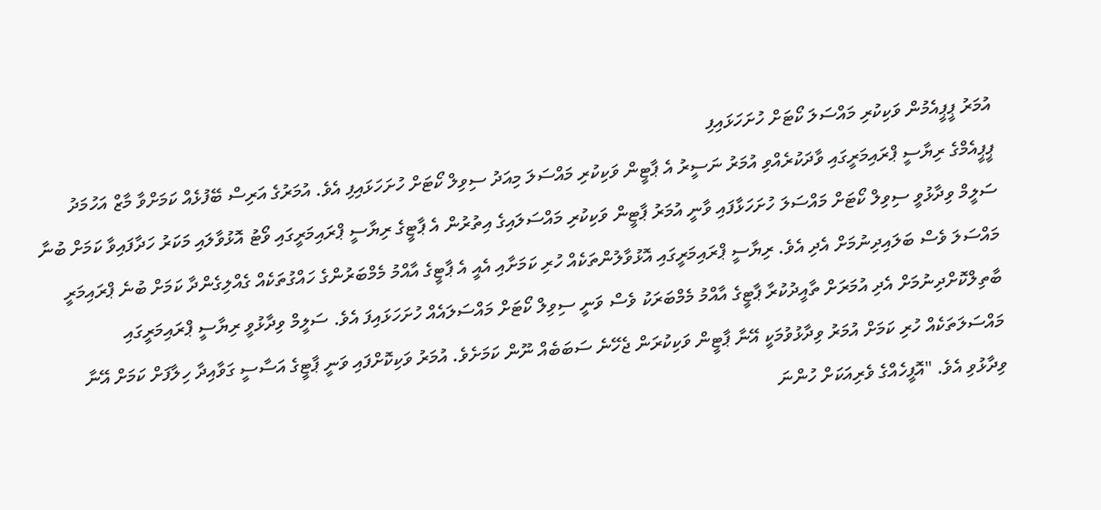އުމަރު ޕީޕީއެމުން ވަކިކުރި މައްސަލަ ކޯޓަށް ހުށަހަޅައިފި
ޕީޕީއެމްގެ ރިޔާސީ ޕްރައިމަރީގައި ވާދަކުރެއްވި އުމަރު ނަސީރު އެ ޕާޓީން ވަކިކުރި މައްސަލަ މިއަދު ސިވިލް ކޯޓަށް ހުށަހަޅައިފި އެވެ. އުމަރުގެ އަރިސް ބޭފުޅެއް ކަމަށްވާ މާޒް އަހުމަދު ސަލީމް ވިދާޅުވީ ސިވިލް ކޯޓަށް މައްސަލަ ހުށަހަޅާފައި ވާނީ އުމަރު ޕާޓީން ވަކިކުރި މައްސަލައިގެ އިތުރުން އެ ޕާޓީގެ ރިޔާސީ ޕްރައިމަރީގައި ވޯޓު އޮޅުވާލައި މަކަރު ހަދާފައިވާ ކަމަށް ބުނާ މައްސަލަ ވެސް ބަލައިދިނުމަށް އެދި އެވެ. ރިޔާސީ ޕްރައިމަރީގައި އޮޅުވާލުންތަކެއް ހުރި ކަމަށާއި އެއީ އެ ޕާޓީގެ އާއްމު މެމްބަރުންގެ ހައްގުތަކެއް ގެއްލިގެންދާ ކަމަށް ބުނެ ޕްރައިމަރީ ބާތިލްކޮށްދިނުމަށް އެދި އުމަރަށް ތާއީދުކުރާ ޕާޓީގެ އާއްމު މެމްބަރަކު ވެސް ވަނީ ސިވިލް ކޯޓަށް މައްސަލައެއް ހުށަހަޅައިފަ އެވެ. ސަލީމް ވިދާޅުވީ ރިޔާސީ ޕްރައިމަރީގައި މައްސަލަތަކެއް ހުރި ކަމަށް އުމަރު ވިދާޅުވުމަކީ އޭނާ ޕާޓީން ވަކިކުރަން ޖެހޭނެ ސަބަބެއް ނޫން ކަމަށެވެ. އުމަރު ވަކިކޮށްފައި ވަނީ ޕާޓީގެ އަސާސީ ގަވާއިދާ ހިލާފަށް ކަމަށް އޭނާ ވިދާޅުވި އެވެ. "އޮފީހެއްގެ ވެރިއަކަށް ހުންނަ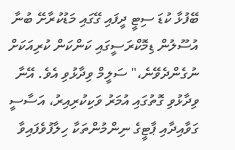ބޭފުޅާ ކުޑަ ސިޓީ ދީފައި ގޭގައި މަޑުކުރާށޭ ބުނާ އުސޫލުން ޑިމޮކްރަސީގައި ކަންކަން ކުރިއަކަށް ނުގެންދެވޭނެ،" ސަލީމް ވިދާޅުވި އެވެ. އޭނާ ވިދާޅުވި ގޮތުގައި އުމަރު ވަކިކުރިއިރު، އަސާސީ ގަވާއިދާއި ޕާޓީގެ ނިންމުންތަކާ ހިލާފުވެފައިވާ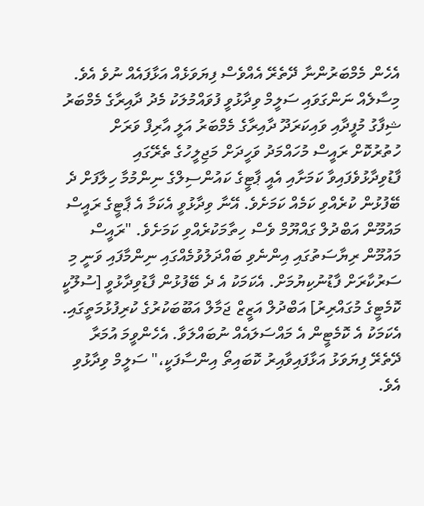އެހެން މެމްބަރުންނާ ދޭތެރޭ އެއްވެސް ފިޔަވަޅެއް އަޅާފައެއް ނުވެ އެވެ. މިސާލެއް ނަންގަވައި ސަލީމް ވިދާޅުވީ ފުވައްމުލަކު މެދު ދާއިރާގެ މެމްބަރު ޝިފާގު މުފީދާއި ވައިކަރަދޫ ދާއިރާގެ މެމްބަރު އަލީ އާރިފް ވަރަށް ހުތުރުކޮށް ރައީސް މުހައްމަދު ވަހީދަށް މަޖިލީހުގެ ތެރޭގައި ފާޑުވިދާޅުވެފައިވާ ކަމަށާއި އެއީ ޕާޓީގެ ކައުންސިލްގެ ނިންމުމާ ހިލާފަށް ދެ ބޭފުޅުން ކުރެއްވި ކަމެއް ކަމަށެވެ. އޭނާ ވިދާޅުވީ އެކަމާ އެ ޕާޓީގެ ރައީސް މައުމޫން އަބްދުލް ގައްޔޫމް ވެސް ހިތާމަކުރެއްވި ކަމަށެވެ. "ރައީސް މައުމޫން ރިޔާސަތުގައި އިންނެވި ބައްދަލުވުމެއްގައި ނިންމާފައި ވަނީ މި ސަރުކާރަށް ފާޑުނުކިޔުމަށް. އެކަމަކު އެ ދެ ބޭފުޅުން ފާޑުވިދާޅުވީ [ސުލޫކީ ކޮމެޓީގެ މުގައްރިރު] އަބްދުލް އަޒީޒް ޖަމާލް އަބޫބަކުރުގެ ކުރިފުޅުމަތީގައި. އެކަމަކު އެ ކޮމެޓީން އެ މައްސަލައެއް ނުބައްލަވާ. އެހެންވީމަ އުމަރާ ދޭތެރޭ ފިޔަވަޅު އަޅާފައިވާއިރު ކޮބައިތޯ އިންސާފަކީ،" ސަލީމް ވިދާޅުވި އެވެ.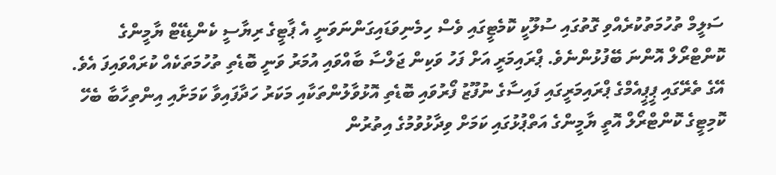ސަލީމް ތުހުމަތުކުރެއްވި ގޮތުގައި ސުލޫކީ ކޮމެޓީގައި ވެސް ހިމެނިވަޑައިގަންނަވަނީ އެ ޕާޓީގެ ރިޔާސީ ކެންޑިޑޭޓް ޔާމީންގެ ކޮންޓްރޯލް އޮންނަ ބޭފުޅުންނެވެ. ޕްރައިމަރީ އަށް ފަހު ވަކިން ޖަލްސާ ބާއްވައި އުމަރު ވަނީ ބޮޑެތި ތުހުމަތަކެއް ކުރައްވައިފަ އެވެ. އޭގެ ތެރޭގައި ޕީޕީއެމްގެ ޕްރައިމަރީގައި ފައިސާގެ ނުފޫޒު ފޯރުވައި ބޮޑެތި އޮޅުވާލުންތަކާއި މަކަރު ހަދާފައިވާ ކަމަށާއި އިންތިހާބާ ބެހޭ ކޮމިޓީގެ ކޮންޓްރޯލް އޮތީ ޔާމީންގެ އަތްޕުޅުގައި ކަމަށް ވިދާޅުވުމުގެ އިތުރުން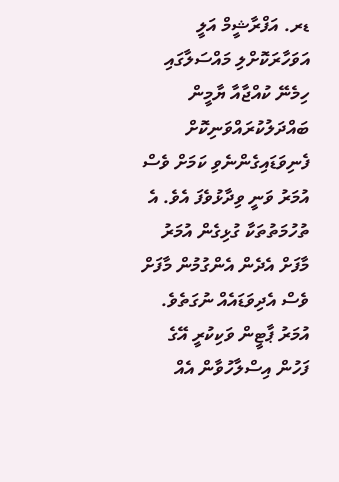ޑރ. އަފްރާޝީމް އަލީ އަވަހާރަކޮށްލި މައްސަލާގައި ހިމެނޭ ކުއްޖާއާ ޔާމީން ބައްދަލުކުރައްވަނިކޮށް ފެނިވަޑައިގެންނެވި ކަމަށް ވެސް އުމަރު ވަނީ ވިދާޅުވެފަ އެވެ. އެ ތުހުމަތުތަކާ ގުޅިގެން އުމަރު މާފަށް އެދެން އެންގުމުން މާފަށް ވެސް އެދިވަޑައެއް ނުގަތެވެ. އުމަރު ޕާޓީން ވަކިކުރީ އޭގެ ފަހުން އިސްލާހުވާން އެއް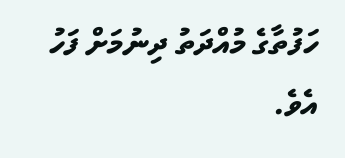ހަފުތާގެ މުއްދަތު ދިނުމަށް ފަހު އެވެ.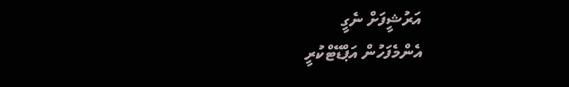އަރުޝީފަށް ނެގީ
އެންމެފަހުން އަޕްޑޭޓްކުރީ